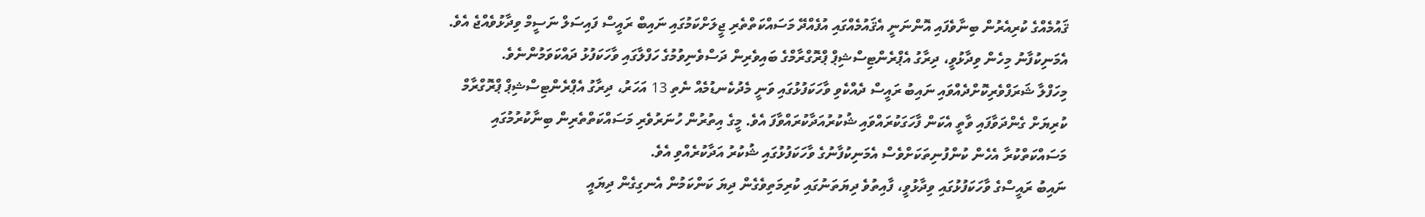ޤައުމެއްގެ ކުރިއެރުން ބިނާވެފައި އޮންނަނީ އެޤައުމެއްގައި އުފެއްދޭ މަސައްކަތްތެރި ޖީލަށްކަމުގައި ނައިބް ރައީސް ފައިސަލް ނަސީމް ވިދާޅުވެއްޖެ އެވެ.
އެމަނިކުފާނު މިހެން ވިދާޅުވީ، ދިރާގު އެޕްރެންޓިސްޝިޕް ޕްރޮގްރާމްގެ ބައިވެރިން ދަސްވެނިވުމުގެ ހަފްލާގައި ވާހަކަފުޅު ދައްކަވަމުންނެވެ.
މިހަފްލާ ޝަރަފްވެރިކޮށްދެއްވައި ނައިބު ރައީސް ދެއްކެވި ވާހަކަފުޅުގައި ވަނީ މެދުކެނޑުމެއް ނެތި 13 އަހަރު، ދިރާގު އެޕްރެންޓިސްޝިޕް ޕްރޮގްރާމް ކުރިޔަށް ގެންދަވާފައި ވާތީ އެކަން ފާހަގަކުރައްވައި ޝުކުރުއަދާކުރައްވާފަ އެވެ. މީގެ އިތުރުން ހުނަރުވެރި މަސައްކަތްތެރިން ބިނާކުރުމުގައި މަސައްކަތްކުރާ އެހެން ކުންފުނިތަކަށްވެސް އެމަނިކުފާނުގެ ވާހަކަފުޅުގައި ޝުކުރު އަދާކުރެއްވި އެވެ.
ނައިބު ރައީސްގެ ވާހަކަފުޅުގައި ވިދާޅުވީ، ފާއިތުވެ ދިޔަތަނުގައި ކުރިމަތިވެގެން ދިޔަ ކަންކަމުން އެނގިގެން ދިޔައީ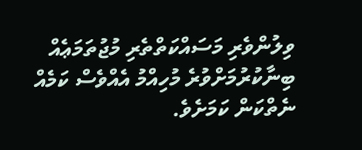ވިލުންވެރި މަސައްކަތްތެރި މުޖުތަމަޢެއް ބިނާކުރުމަށްވުރެ މުހިއްމު އެއްވެސް ކަމެއް ނެތްކަން ކަމަށެވެ.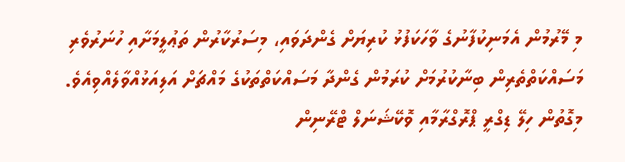މި މޭރުމުން އެމަނިކުފާނުގެ ވާހަކަފުޅު ކުރިޔަށް ގެންދަވައި، މިސަރުކާރުން ތަޢުލީމަށާއި ހުނަރުވެރި މަސައްކަތްތެރިން ބިނާކުރުމަށް ކުރަމުން ގެންދާ މަސައްކަތްތަކުގެ މައްޗަށް އަލިއަޅުއްވާލެއްވިއެވެ. މިގޮތުން ހިލޭ ޑިގްރީ ޕްރޮގްރާމާއި ވޮކޭޝަނަލް ޓްރޭނިން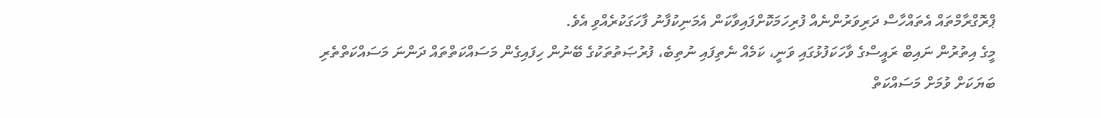ޕްރޮގްރާމްތައް އެތައްހާސް ދަރިވަރުންނެއް ފުރިހަމަކޮށްފައިވާކަން އެމަނިކުފާނު ފާހަގަކުރެއްވި އެވެ.
މީގެ އިތުރުން ނައިބް ރައީސްގެ ވާހަކަފުޅުގައި ވަނީ، ކަމެއް ނެތިފައި ނުތިބެ، ފުރުޞަތުތަކުގެ ބޭނުން ހިފައިގެން މަސައްކަތްތައް ދަންނަ މަސައްކަތްތެރި ބަޔަކަށް ވުމަށް މަސައްކަތް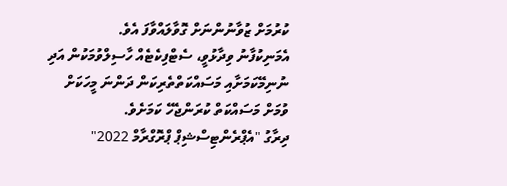ކުރުމަށް ޒުވާނުންނަށް ގޮވާލައްވާފަ އެވެ.
އެމަނިކުފާނު ވިދާޅުވީ، ސެޓްފިކެޓެއް ހާސިލްވުމަކުން އަދި ނުނިމޭކަމަށާއި މަސައްކަތްތެރިކަން ދަންނަ މީހަކަށް ވުމަށް މަސައްކަތް ކުރަންޖެހޭ ކަމަށެވެ.
ދިރާގު "އެޕްރެންޓިސްޝިޕް ޕްރޮގްރާމް 2022"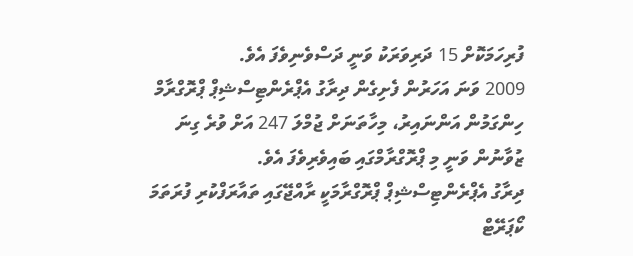ފުރިހަމަކޮށް 15 ދަރިވަރަކު ވަނީ ދަސްވެނިވެފަ އެވެ.
2009 ވަނަ އަހަރުން ފެށިގެން ދިރާގު އެޕްރެންޓިސްޝިޕް ޕްރޮގްރާމް ހިންގަމުން އަންނައިރު، މިހާތަނަށް ޖުމްލަ 247 އަށް ވުރެ ގިނަ ޒުވާނުން ވަނީ މި ޕްރޮގްރާމްގައި ބައިވެރިވެފަ އެވެ.
ދިރާގު އެޕްރެންޓިސްޝިޕް ޕްރޮގްރާމަކީ ރާއްޖޭގައި ތައާރަފްކުރި ފުރަތަމަ ކޯޕަރޭޓް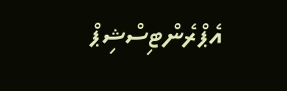އެޕްރެންޓިސްޝިޕް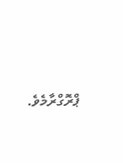ޕްރޮގްރާމެވެ.